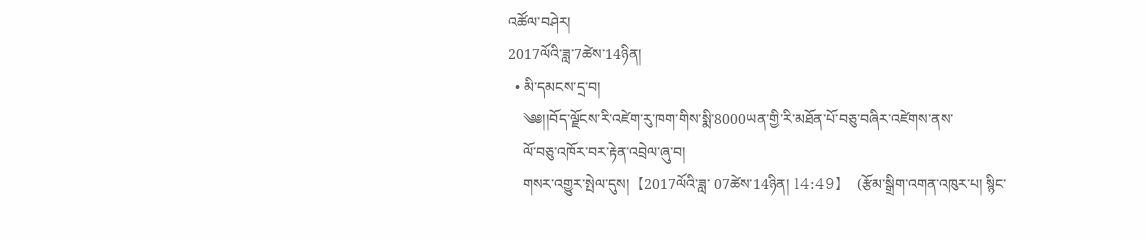འཚོལ་བཤེར།
2017ལོའི་ཟླ་7ཚེས་14ཉིན།
  • མི་དམངས་དྲ་བ།
    ༄༅།།བོད་ལྗོངས་རི་འཛེག་རུ་ཁག་གིས་སྨི་8000ཡན་གྱི་རི་མཐོན་པོ་བཅུ་བཞིར་འཛེགས་ནས་
    ལོ་བཅུ་འཁོར་བར་རྟེན་འབྲེལ་ཞུ་བ།
    གསར་འགྱུར་སྤེལ་དུས།  【2017ལོའི་ཟླ་ 07ཚེས་14ཉིན། 14:49】   (རྩོམ་སྒྲིག་འགན་འཁུར་པ། སྙིང་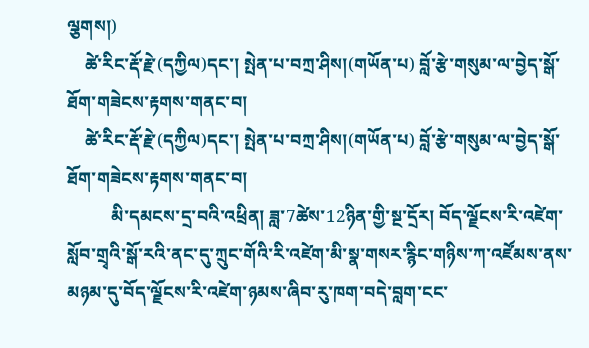ལྕགས།)
    ཚེ་རིང་རྡོ་རྗེ་(དཀྱིལ)དང་། སྤེན་པ་བཀྲ་ཤིས།(གཡོན་པ) བློ་རྩེ་གསུམ་ལ་བྱེད་སྒོ་ཐོག་གཟེངས་རྟགས་གནང་བ།
    ཚེ་རིང་རྡོ་རྗེ་(དཀྱིལ)དང་། སྤེན་པ་བཀྲ་ཤིས།(གཡོན་པ) བློ་རྩེ་གསུམ་ལ་བྱེད་སྒོ་ཐོག་གཟེངས་རྟགས་གནང་བ།
          མི་དམངས་དྲ་བའི་འཕྲིན། ཟླ་7ཚེས་12ཉིན་གྱི་སྔ་དྲོར། བོད་ལྗོངས་རི་འཛེག་སློབ་གྲྭའི་སྒོ་རའི་ནང་དུ་ཀྲུང་གོའི་རི་འཛེག་མི་སྣ་གསར་རྙིང་གཉིས་ཀ་འཛོམས་ནས་མཉམ་དུ་བོད་ལྗོངས་རི་འཛེག་ཉམས་ཞིབ་རུ་ཁག་བདེ་བླག་ངང་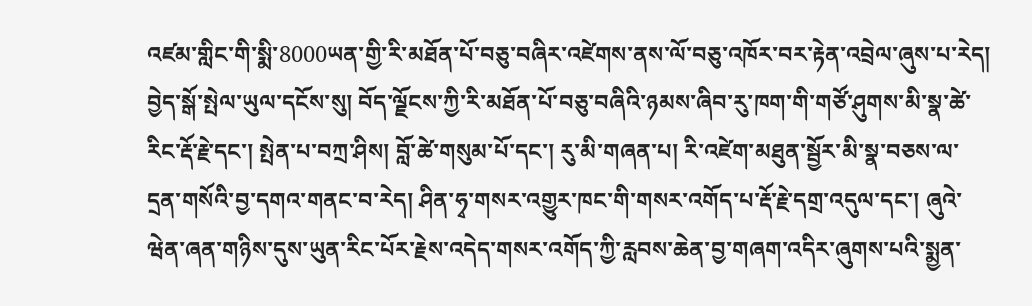འཛམ་གླིང་གི་སྨི་8000ཡན་གྱི་རི་མཐོན་པོ་བཅུ་བཞིར་འཛེགས་ནས་ལོ་བཅུ་འཁོར་བར་རྟེན་འབྲེལ་ཞུས་པ་རེད། བྱེད་སྒོ་སྤེལ་ཡུལ་དངོས་སུ། བོད་ལྗོངས་ཀྱི་རི་མཐོན་པོ་བཅུ་བཞིའི་ཉམས་ཞིབ་རུ་ཁག་གི་གཙོ་ཤུགས་མི་སྣ་ཚེ་རིང་རྡོ་རྗེ་དང་། སྤེན་པ་བཀྲ་ཤིས། བློ་ཚེ་གསུམ་པོ་དང་། རུ་མི་གཞན་པ། རི་འཛེག་མཐུན་སྦྱོར་མི་སྣ་བཅས་ལ་དྲན་གསོའི་བྱ་དགའ་གནང་བ་རེད། ཤིན་ཧྭ་གསར་འགྱུར་ཁང་གི་གསར་འགོད་པ་རྡོ་རྗེ་དགྲ་འདུལ་དང་། ཞུའེ་ཝེན་ཞན་གཉིས་དུས་ཡུན་རིང་པོར་རྗེས་འདེད་གསར་འགོད་ཀྱི་རླབས་ཆེན་བྱ་གཞག་འདིར་ཞུགས་པའི་སྨྱན་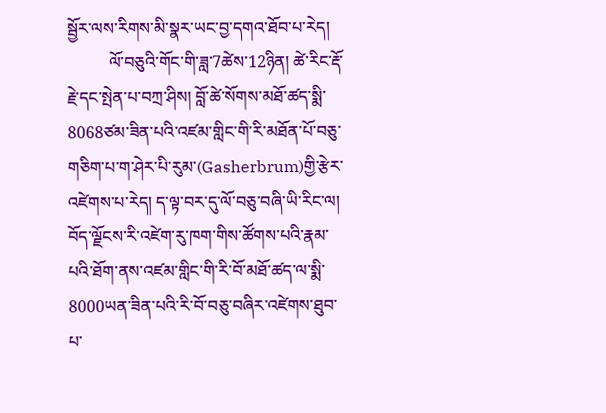སྦྱོར་ལས་རིགས་མི་སྣར་ཡང་བྱ་དགའ་ཐོབ་པ་རེད།
          ལོ་བཅུའི་གོང་གི་ཟླ་7ཚེས་12ཉིན། ཚེ་རིང་རྡོ་རྗེ་དང་སྤེན་པ་བཀྲ་ཤིས། བློ་ཚེ་སོགས་མཐོ་ཚད་སྨི་8068ཙམ་ཟིན་པའི་འཛམ་གླིང་གི་རི་མཐོན་པོ་བཅུ་གཅིག་པ་ག་ཤེར་པི་རུམ་(Gasherbrum)གྱི་རྩེར་འཛེགས་པ་རེད། ད་ལྟ་བར་དུ་ལོ་བཅུ་བཞི་ཡི་རིང་ལ། བོད་ལྗོངས་རི་འཛེག་རུ་ཁག་གིས་ཚོགས་པའི་རྣམ་པའི་ཐོག་ནས་འཛམ་གླིང་གི་རི་བོ་མཐོ་ཚད་ལ་སྨི་8000ཡན་ཟིན་པའི་རི་བོ་བཅུ་བཞིར་འཛེགས་ཐུབ་པ་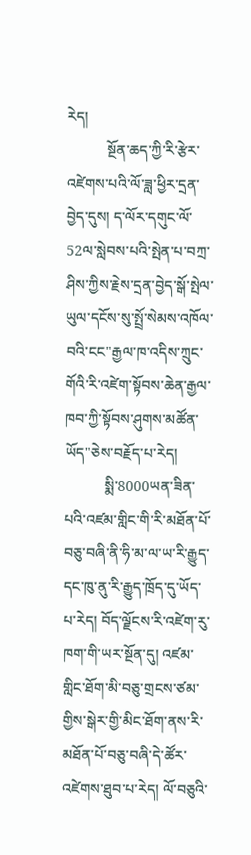རེད།
           སྔོན་ཆད་ཀྱི་རི་རྩེར་འཛེགས་པའི་ལོ་ཟླ་ཕྱིར་དྲན་བྱེད་དུས། ད་ལོར་དགུང་ལོ་52ལ་སླེབས་པའི་སྤེན་པ་བཀྲ་ཤིས་ཀྱིས་རྗེས་དྲན་བྱེད་སྒོ་སྤེལ་ཡུལ་དངོས་སུ་སྤྲོ་སེམས་འཁོལ་བའི་ངང"རྒྱལ་ཁ་འདིས་ཀྲུང་གོའི་རི་འཛེག་སྟོབས་ཆེན་རྒྱལ་ཁབ་ཀྱི་སྟོབས་ཤུགས་མཚོན་ཡོད"ཅེས་བརྗོད་པ་རེད།
           སྨི་8000ཡན་ཟིན་པའི་འཛམ་གླིང་གི་རི་མཐོན་པོ་བཅུ་བཞི་ནི་ཧི་མ་ལ་ཡ་རི་རྒྱུད་དང་ཁུ་ནུ་རི་རྒྱུད་ཁྲོད་དུ་ཡོད་པ་རེད། བོད་ལྗོངས་རི་འཛེག་རུ་ཁག་གི་ཡར་སྔོན་དུ། འཛམ་གླིང་ཐོག་མི་བཅུ་གྲངས་ཙམ་གྱིས་སྒེར་གྱི་མིང་ཐོག་ནས་རི་མཐོན་པོ་བཅུ་བཞི་དེ་ཚོར་འཛེགས་ཐུབ་པ་རེད། ལོ་བཅུའི་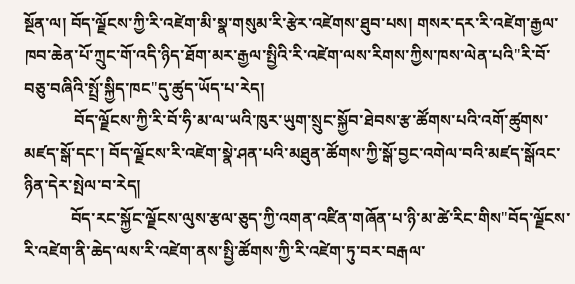སྔོན་ལ། བོད་ལྗོངས་ཀྱི་རི་འཛེག་མི་སྣ་གསུམ་རི་རྩེར་འཛེགས་ཐུབ་པས། གསར་དར་རི་འཛེག་རྒྱལ་ཁབ་ཆེན་པོ་ཀྲུང་གོ་འདི་ཉིད་ཐོག་མར་རྒྱལ་སྤྱིའི་རི་འཛེག་ལས་རིགས་ཀྱིས་ཁས་ལེན་པའི"རི་བོ་བཅུ་བཞིའི་སྤྲོ་སྐྱིད་ཁང"དུ་ཚུད་ཡོད་པ་རེད།
            བོད་ལྗོངས་ཀྱི་རི་བོ་ཧི་མ་ལ་ཡའི་ཁུར་ཡུག་སྲུང་སྐྱོབ་ཐེབས་རྩ་ཚོགས་པའི་འགོ་ཚུགས་མཛད་སྒོ་དང་། བོད་ལྗོངས་རི་འཛེག་སྣེ་ཤན་པའི་མཐུན་ཚོགས་ཀྱི་སྒོ་བྱང་འགེལ་བའི་མཛད་སྒོའང་ཉིན་དེར་སྤེལ་བ་རེད།
           བོད་རང་སྐྱོང་ལྗོངས་ལུས་རྩལ་ཅུད་ཀྱི་འགན་འཛིན་གཞོན་པ་ཉི་མ་ཚེ་རིང་གིས"བོད་ལྗོངས་རི་འཛེག་ནི་ཆེད་ལས་རི་འཛེག་ནས་སྤྱི་ཚོགས་ཀྱི་རི་འཛེག་ཏུ་བར་བརྒལ་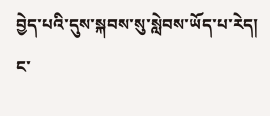བྱེད་པའི་དུས་སྐབས་སུ་སླེབས་ཡོད་པ་རེད། ང་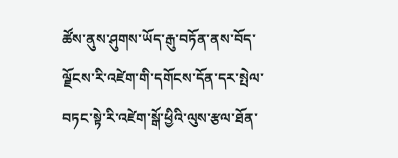ཚོས་ནུས་ཤུགས་ཡོད་རྒུ་བཏོན་ནས་བོད་ལྗོངས་རི་འཛེག་གི་དགོངས་དོན་དར་སྤེལ་བཏང་སྟེ་རི་འཛེག་སྒོ་ཕྱིའི་ལུས་རྩལ་ཐོན་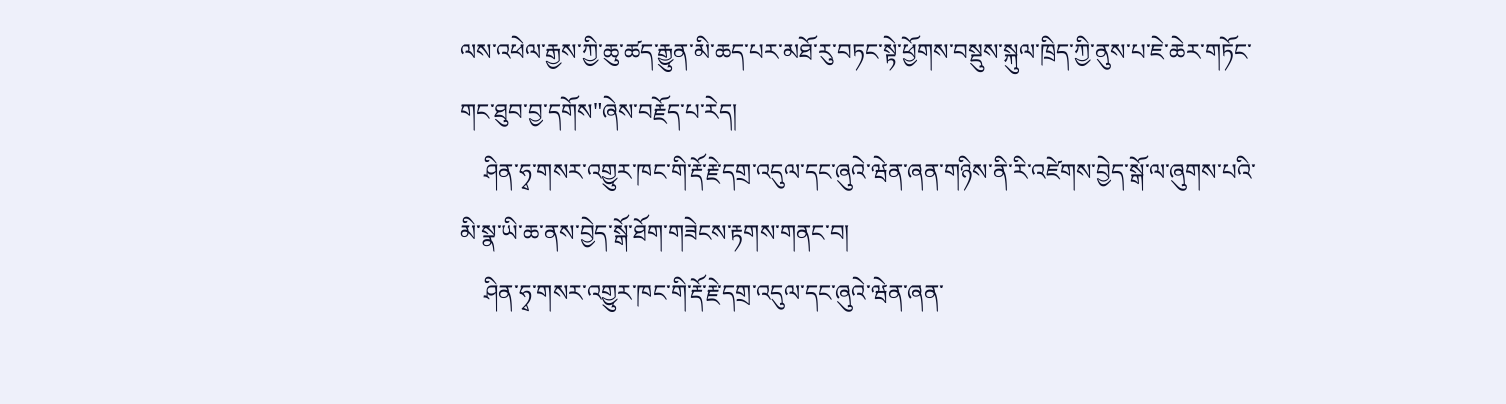ལས་འཕེལ་རྒྱས་ཀྱི་ཆུ་ཚད་རྒྱུན་མི་ཆད་པར་མཐོ་རུ་བཏང་སྟེ་ཕྱོགས་བསྡུས་སྐུལ་ཁྲིད་ཀྱི་ནུས་པ་ཇེ་ཆེར་གཏོང་གང་ཐུབ་བྱ་དགོས"ཞེས་བརྗོད་པ་རེད།
    ཤིན་ཧྭ་གསར་འགྱུར་ཁང་གི་རྡོ་རྗེ་དགྲ་འདུལ་དང་ཞུའེ་ཝེན་ཞན་གཉིས་ནི་རི་འཛེགས་བྱེད་སྒོ་ལ་ཞུགས་པའི་མི་སྣ་ཡི་ཆ་ནས་བྱེད་སྒོ་ཐོག་གཟེངས་རྟགས་གནང་བ།
    ཤིན་ཧྭ་གསར་འགྱུར་ཁང་གི་རྡོ་རྗེ་དགྲ་འདུལ་དང་ཞུའེ་ཝེན་ཞན་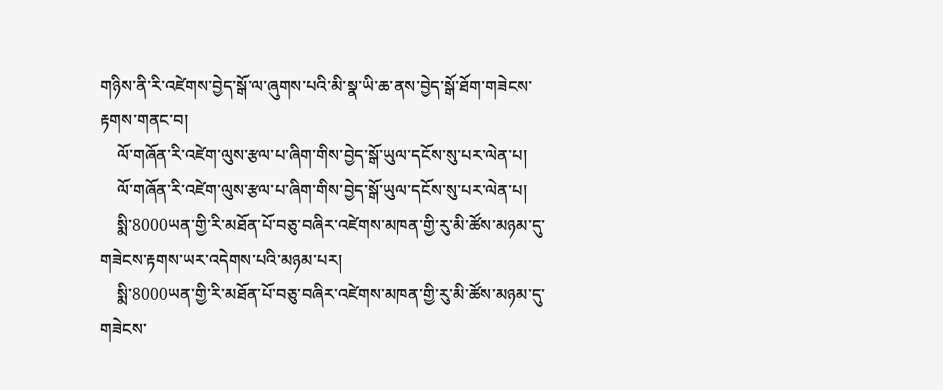གཉིས་ནི་རི་འཛེགས་བྱེད་སྒོ་ལ་ཞུགས་པའི་མི་སྣ་ཡི་ཆ་ནས་བྱེད་སྒོ་ཐོག་གཟེངས་རྟགས་གནང་བ།
    ལོ་གཞོན་རི་འཛེག་ལུས་རྩལ་པ་ཞིག་གིས་བྱེད་སྒོ་ཡུལ་དངོས་སུ་པར་ལེན་པ།
    ལོ་གཞོན་རི་འཛེག་ལུས་རྩལ་པ་ཞིག་གིས་བྱེད་སྒོ་ཡུལ་དངོས་སུ་པར་ལེན་པ།
    སྨི་8000ཡན་གྱི་རི་མཐོན་པོ་བཅུ་བཞིར་འཛེགས་མཁན་གྱི་རུ་མི་ཚོས་མཉམ་དུ་གཟེངས་རྟགས་ཡར་འདེགས་པའི་མཉམ་པར།
    སྨི་8000ཡན་གྱི་རི་མཐོན་པོ་བཅུ་བཞིར་འཛེགས་མཁན་གྱི་རུ་མི་ཚོས་མཉམ་དུ་གཟེངས་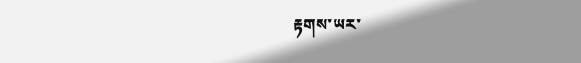རྟགས་ཡར་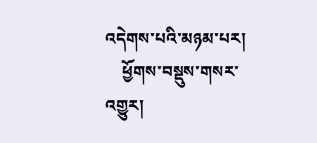འདེགས་པའི་མཉམ་པར།
    ཕྱོགས་བསྡུས་གསར་འགྱུར།